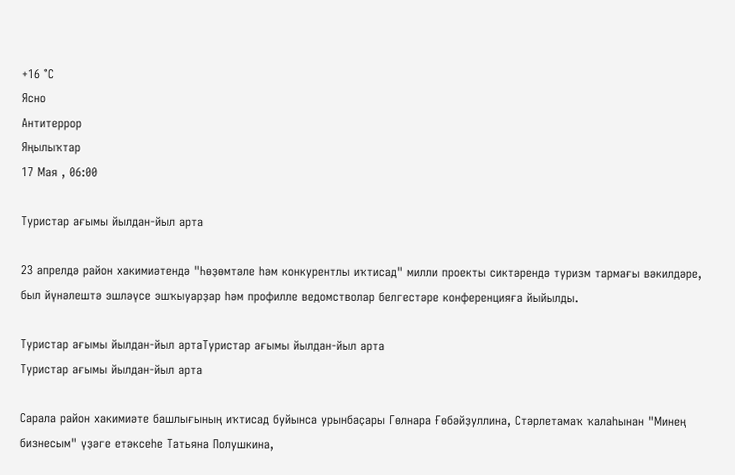+16 °С
Ясно
Антитеррор
Яңылыҡтар
17 Мая , 06:00

Туристар ағымы йылдан-йыл арта

23 апрелдә район хакимиәтендә "Һөҙөмтәле һәм конкурентлы иҡтисад" милли проекты сиктәрендә туризм тармағы вәкилдәре, был йүнәлештә эшләүсе эшҡыуарҙар һәм профилле ведомстволар белгестәре конференцияға йыйылды.

Туристар ағымы йылдан-йыл артаТуристар ағымы йылдан-йыл арта
Туристар ағымы йылдан-йыл арта

Сарала район хакимиәте башлығының иҡтисад буйынса урынбаҫары Гөлнара Ғөбәйҙуллина, Стәрлетамаҡ ҡалаһынан "Минең бизнесым" үҙәге етәксеһе Татьяна Полушкина,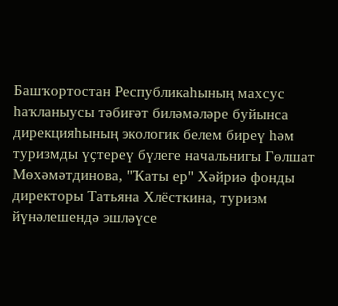Башҡортостан Республикаһының махсус һаҡланыусы тәбиғәт биләмәләре буйынса дирекцияһының экологик белем биреү һәм туризмды үҫтереү бүлеге начальнигы Гөлшат Мөхәмәтдинова, "Ҡаты ер" Хәйриә фонды директоры Татьяна Хлёсткина, туризм йүнәлешендә эшләүсе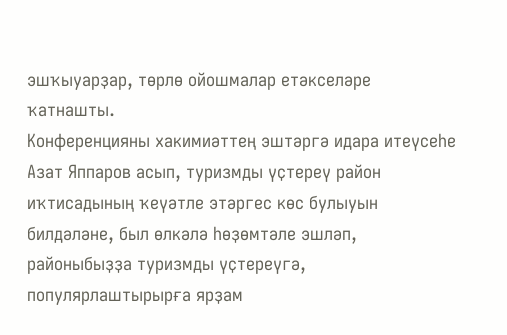эшҡыуарҙар, төрлө ойошмалар етәкселәре ҡатнашты.
Конференцияны хакимиәттең эштәргә идара итеүсеһе Азат Яппаров асып, туризмды үҫтереү район иҡтисадының ҡеүәтле этәргес көс булыуын билдәләне, был өлкәлә һөҙөмтәле эшләп, районыбыҙҙа туризмды үҫтереүгә, популярлаштырырға ярҙам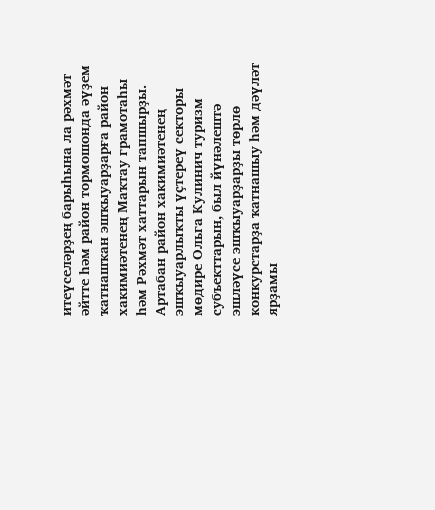итеүселәрҙең барыһына ла рәхмәт әйтте һәм район тормошонда әүҙем ҡатнашҡан эшҡыуарҙарға район хакимиәтенең Маҡтау грамотаһы һәм Рәхмәт хаттарын тапшырҙы.
Артабан район хакимиәтенең эшҡыуарлыҡты үҫтереү секторы мөдире Ольга Кулинич туризм субъекттарын, был йүнәлештә эшләүсе эшҡыуарҙарҙы төрлө конкурстарҙа ҡатнашыу һәм дәүләт ярҙамы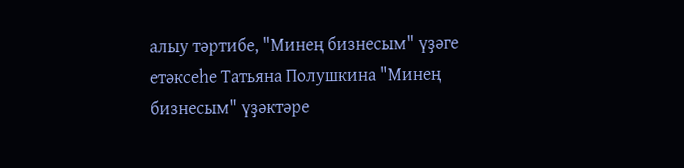алыу тәртибе, "Минең бизнесым" үҙәге етәксеһе Татьяна Полушкина "Минең бизнесым" үҙәктәре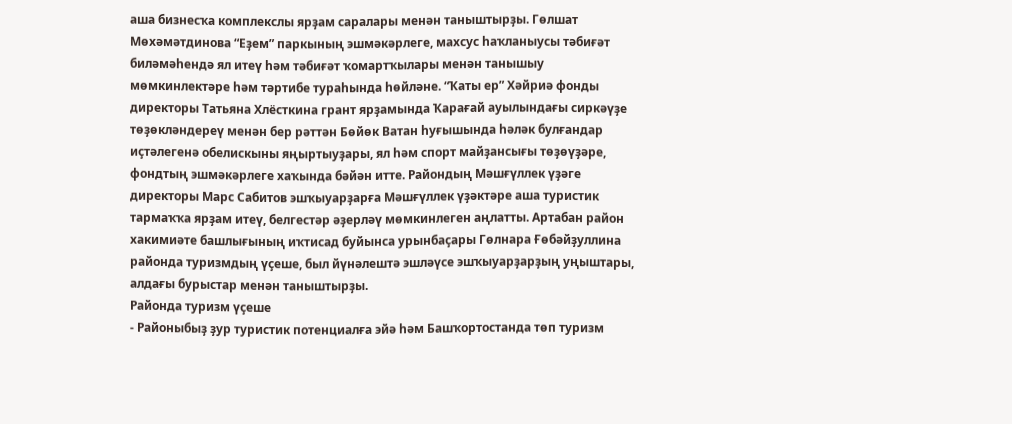аша бизнесҡа комплекслы ярҙам саралары менән таныштырҙы. Гөлшат Мөхәмәтдинова “Еҙем” паркының эшмәкәрлеге, махсус һаҡланыусы тәбиғәт биләмәһендә ял итеү һәм тәбиғәт ҡомартҡылары менән танышыу мөмкинлектәре һәм тәртибе тураһында һөйләне. “Ҡаты ер” Хәйриә фонды директоры Татьяна Хлёсткина грант ярҙамында Ҡарағай ауылындағы сиркәүҙе төҙөкләндереү менән бер рәттән Бөйөк Ватан һуғышында һәләк булғандар иҫтәлегенә обелискыны яңыртыуҙары, ял һәм спорт майҙансығы төҙөүҙәре, фондтың эшмәкәрлеге хаҡында бәйән итте. Райондың Мәшғүллек үҙәге директоры Марс Сабитов эшҡыуарҙарға Мәшғүллек үҙәктәре аша туристик тармаҡҡа ярҙам итеү, белгестәр әҙерләү мөмкинлеген аңлатты. Артабан район хакимиәте башлығының иҡтисад буйынса урынбаҫары Гөлнара Ғөбәйҙуллина районда туризмдың үҫеше, был йүнәлештә эшләүсе эшҡыуарҙарҙың уңыштары, алдағы бурыстар менән таныштырҙы.
Районда туризм үҫеше
- Районыбыҙ ҙур туристик потенциалға эйә һәм Башҡортостанда төп туризм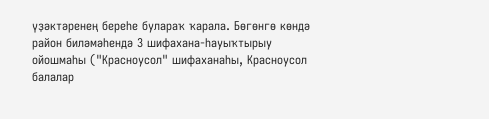үҙәктәренең береһе булараҡ ҡарала. Бөгөнгө көндә район биләмәһендә 3 шифахана-һауыҡтырыу ойошмаһы ("Красноусол" шифаханаһы, Красноусол балалар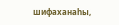шифаханаһы,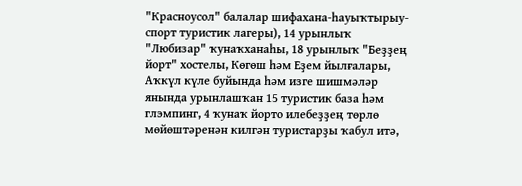"Красноусол" балалар шифахана-һауыҡтырыу-спорт туристик лагеры), 14 урынлыҡ "Любизар" ҡунаҡханаһы, 18 урынлыҡ "Беҙҙең йорт" хостелы, Көгөш һәм Еҙем йылғалары, Аҡкүл күле буйында һәм изге шишмәләр янында урынлашҡан 15 туристик база һәм глэмпинг, 4 ҡунаҡ йорто илебеҙҙең төрлө мөйөштәренән килгән туристарҙы ҡабул итә,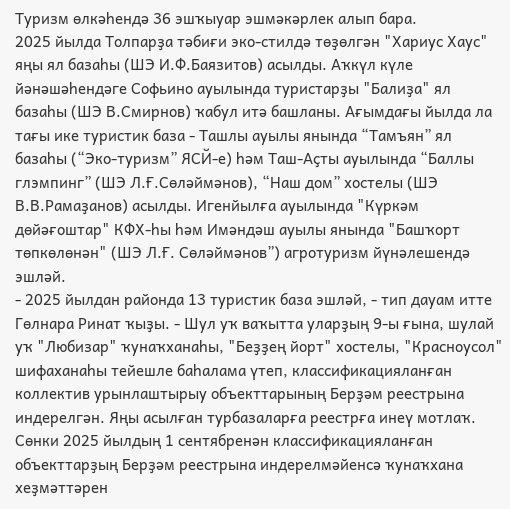Туризм өлкәһендә 36 эшҡыуар эшмәкәрлек алып бара.
2025 йылда Толпарҙа тәбиғи эко-стилдә төҙөлгән "Хариус Хаус" яңы ял базаһы (ШЭ И.Ф.Баязитов) асылды. Аҡкүл күле йәнәшәһендәге Софьино ауылында туристарҙы "Балиҙа" ял базаһы (ШЭ В.Смирнов) ҡабул итә башланы. Ағымдағы йылда ла тағы ике туристик база - Ташлы ауылы янында “Тамъян” ял базаһы (“Эко-туризм” ЯСЙ-е) һәм Таш-Аҫты ауылында “Баллы глэмпинг” (ШЭ Л.Ғ.Сөләймәнов), “Наш дом” хостелы (ШЭ В.В.Рамаҙанов) асылды. Игенйылға ауылында "Күркәм дөйәғоштар" КФХ-һы һәм Имәндәш ауылы янында "Башҡорт төпкөлөнән" (ШЭ Л.Ғ. Сөләймәнов”) агротуризм йүнәлешендә эшләй.
- 2025 йылдан районда 13 туристик база эшләй, - тип дауам итте Гөлнара Ринат ҡыҙы. - Шул уҡ ваҡытта уларҙың 9-ы ғына, шулай уҡ "Любизар" ҡунаҡханаһы, "Беҙҙең йорт" хостелы, "Красноусол" шифаханаһы тейешле баһалама үтеп, классификацияланған коллектив урынлаштырыу объекттарының Берҙәм реестрына индерелгән. Яңы асылған турбазаларға реестрға инеү мотлаҡ. Сөнки 2025 йылдың 1 сентябренән классификацияланған объекттарҙың Берҙәм реестрына индерелмәйенсә ҡунаҡхана хеҙмәттәрен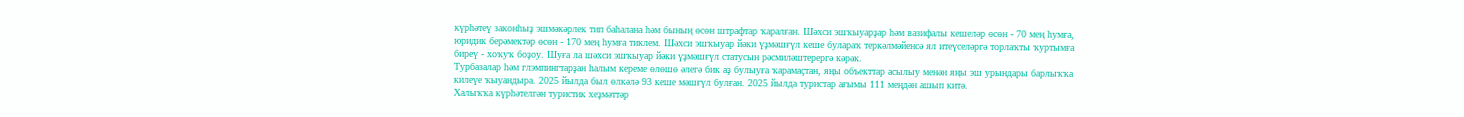күрһәтеү законһыҙ эшмәкәрлек тип баһалана һәм бының өсөн штрафтар ҡаралған. Шәхси эшҡыуарҙар һәм вазифалы кешеләр өсөн - 70 мең һумға, юридик берәмектәр өсөн - 170 мең һумға тиклем. Шәхси эшҡыуар йәки үҙмәшғүл кеше булараҡ теркәлмәйенсә ял итеүселәргә торлаҡты ҡуртымға биреү - хоҡуҡ боҙоу. Шуға ла шәхси эшҡыуар йәки үҙмәшғүл статусын рәсмиләштерергә кәрәк.
Турбазалар һәм глэмпингтарҙан һалым кереме өлөшө әлегә бик аҙ булыуға ҡарамаҫтан, яңы объекттар асылыу менән яңы эш урындары барлыҡҡа килеүе ҡыуандыра. 2025 йылда был өлкәлә 93 кеше мәшғүл булған. 2025 йылда туристар ағымы 111 меңдән ашып китә.
Халыҡҡа күрһәтелгән туристик хеҙмәттәр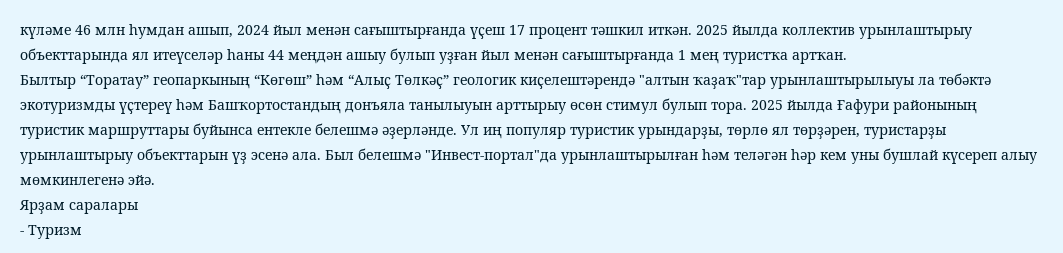күләме 46 млн һумдан ашып, 2024 йыл менән сағыштырғанда үҫеш 17 процент тәшкил иткән. 2025 йылда коллектив урынлаштырыу объекттарында ял итеүселәр һаны 44 меңдән ашыу булып уҙған йыл менән сағыштырғанда 1 мең туристҡа артҡан.
Былтыр “Торатау” геопаркының “Көгөш” һәм “Алыҫ Төлкәҫ” геологик киҫелештәрендә "алтын ҡаҙаҡ"тар урынлаштырылыуы ла төбәктә экотуризмды үҫтереү һәм Башҡортостандың донъяла танылыуын арттырыу өсөн стимул булып тора. 2025 йылда Ғафури районының туристик маршруттары буйынса ентекле белешмә әҙерләнде. Ул иң популяр туристик урындарҙы, төрлө ял төрҙәрен, туристарҙы урынлаштырыу объекттарын үҙ эсенә ала. Был белешмә "Инвест-портал"да урынлаштырылған һәм теләгән һәр кем уны бушлай күсереп алыу мөмкинлегенә эйә.
Ярҙам саралары
- Туризм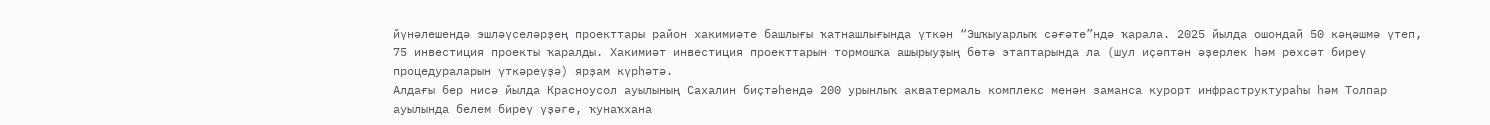йүнәлешендә эшләүселәрҙең проекттары район хакимиәте башлығы ҡатнашлығында үткән “Эшҡыуарлыҡ сәғәте”ндә ҡарала. 2025 йылда ошондай 50 кәңәшмә үтеп, 75 инвестиция проекты ҡаралды. Хакимиәт инвестиция проекттарын тормошҡа ашырыуҙың бөтә этаптарында ла (шул иҫәптән әҙерлек һәм рөхсәт биреү процедураларын үткәреүҙә) ярҙам күрһәтә.
Алдағы бер нисә йылда Красноусол ауылының Сахалин биҫтәһендә 200 урынлыҡ акватермаль комплекс менән заманса курорт инфраструктураһы һәм Толпар ауылында белем биреү үҙәге, ҡунаҡхана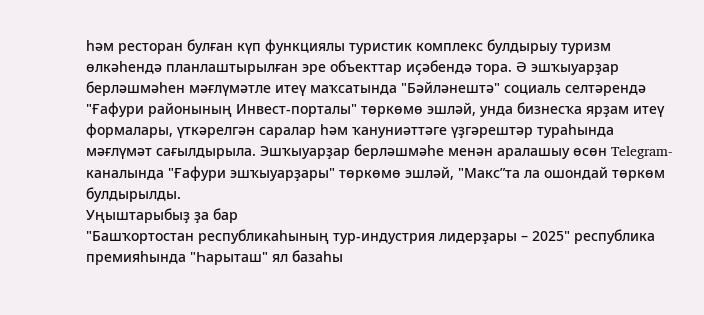һәм ресторан булған күп функциялы туристик комплекс булдырыу туризм өлкәһендә планлаштырылған эре объекттар иҫәбендә тора. Ә эшҡыуарҙар берләшмәһен мәғлүмәтле итеү маҡсатында "Бәйләнештә" социаль селтәрендә "Ғафури районының Инвест-порталы" төркөмө эшләй, унда бизнесҡа ярҙам итеү формалары, үткәрелгән саралар һәм ҡануниәттәге үҙгәрештәр тураһында мәғлүмәт сағылдырыла. Эшҡыуарҙар берләшмәһе менән аралашыу өсөн Telegram-каналында "Ғафури эшҡыуарҙары" төркөмө эшләй, "Макс”та ла ошондай төркөм булдырылды.
Уңыштарыбыҙ ҙа бар
"Башҡортостан республикаһының тур-индустрия лидерҙары – 2025" республика премияһында "Һарыташ" ял базаһы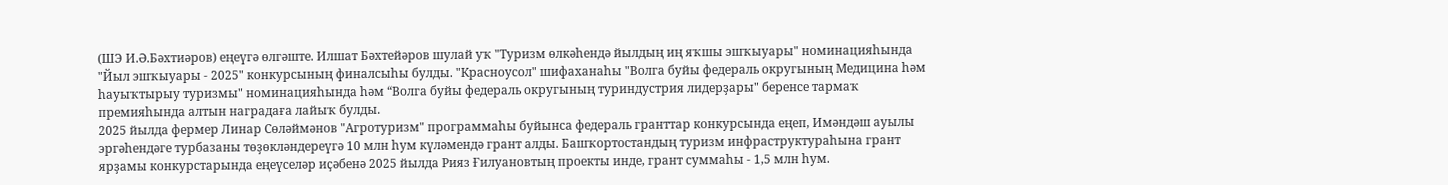(ШЭ И.Ә.Бәхтиәров) еңеүгә өлгәште. Илшат Бәхтейәров шулай уҡ "Туризм өлкәһендә йылдың иң яҡшы эшҡыуары" номинацияһында "Йыл эшҡыуары - 2025" конкурсының финалсыһы булды. "Красноусол" шифаханаһы "Волга буйы федераль округының Медицина һәм һауыҡтырыу туризмы" номинацияһында һәм “Волга буйы федераль округының туриндустрия лидерҙары" беренсе тармаҡ премияһында алтын наградаға лайыҡ булды.
2025 йылда фермер Линар Сөләймәнов "Агротуризм" программаһы буйынса федераль гранттар конкурсында еңеп, Имәндәш ауылы эргәһендәге турбазаны төҙөкләндереүгә 10 млн һум күләмендә грант алды. Башҡортостандың туризм инфраструктураһына грант ярҙамы конкурстарында еңеүселәр иҫәбенә 2025 йылда Рияз Ғилуановтың проекты инде, грант суммаһы - 1,5 млн һум.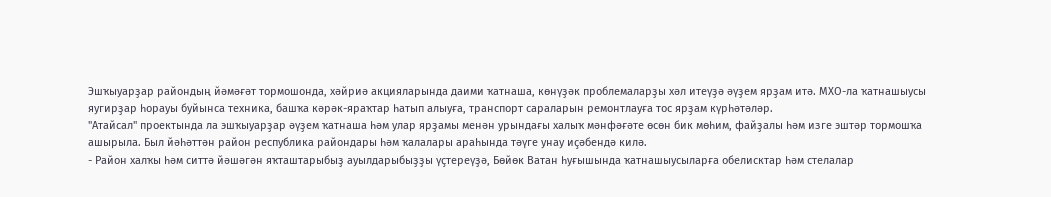Эшҡыуарҙар райондың йәмәғәт тормошонда, хәйриә акцияларында даими ҡатнаша, көнүҙәк проблемаларҙы хәл итеүҙә әүҙем ярҙам итә. МХО-ла ҡатнашыусы яугирҙар һорауы буйынса техника, башҡа кәрәк-яраҡтар һатып алыуға, транспорт сараларын ремонтлауға тос ярҙам күрһәтәләр.
"Атайсал" проектында ла эшҡыуарҙар әүҙем ҡатнаша һәм улар ярҙамы менән урындағы халыҡ мәнфәғәте өсөн бик мөһим, файҙалы һәм изге эштәр тормошҡа ашырыла. Был йәһәттән район республика райондары һәм ҡалалары араһында тәүге унау иҫәбендә килә.
- Район халҡы һәм ситтә йәшәгән яҡташтарыбыҙ ауылдарыбыҙҙы үҫтереүҙә, Бөйөк Ватан һуғышында ҡатнашыусыларға обелисктар һәм стелалар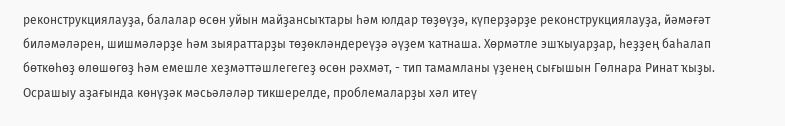реконструкциялауҙа, балалар өсөн уйын майҙансыҡтары һәм юлдар төҙөүҙә, күперҙәрҙе реконструкциялауҙа, йәмәғәт биләмәләрен, шишмәләрҙе һәм зыяраттарҙы төҙөкләндереүҙә әүҙем ҡатнаша. Хөрмәтле эшҡыуарҙар, һеҙҙең баһалап бөткөһөҙ өлөшөгөҙ һәм емешле хеҙмәттәшлегегеҙ өсөн рәхмәт, - тип тамамланы үҙенең сығышын Гөлнара Ринат ҡыҙы.
Осрашыу аҙағында көнүҙәк мәсьәләләр тикшерелде, проблемаларҙы хәл итеү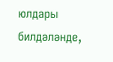юлдары билдәләнде,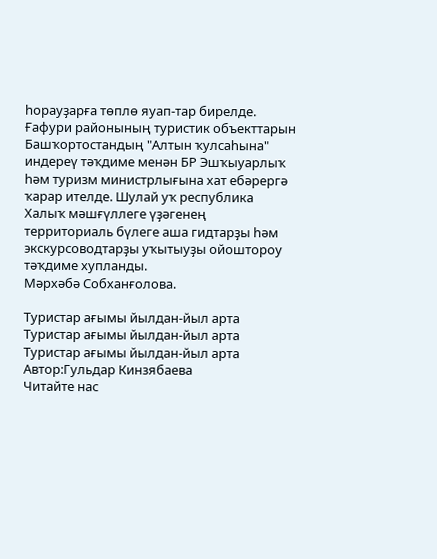һорауҙарға төплө яуап-тар бирелде. Ғафури районының туристик объекттарын Башҡортостандың "Алтын ҡулсаһына" индереү тәҡдиме менән БР Эшҡыуарлыҡ һәм туризм министрлығына хат ебәрергә ҡарар ителде. Шулай уҡ республика Халыҡ мәшғүллеге үҙәгенең территориаль бүлеге аша гидтарҙы һәм экскурсоводтарҙы уҡытыуҙы ойоштороу тәҡдиме хупланды.
Мәрхәбә Собханғолова.

Туристар ағымы йылдан-йыл арта
Туристар ағымы йылдан-йыл арта
Туристар ағымы йылдан-йыл арта
Автор:Гульдар Кинзябаева
Читайте нас